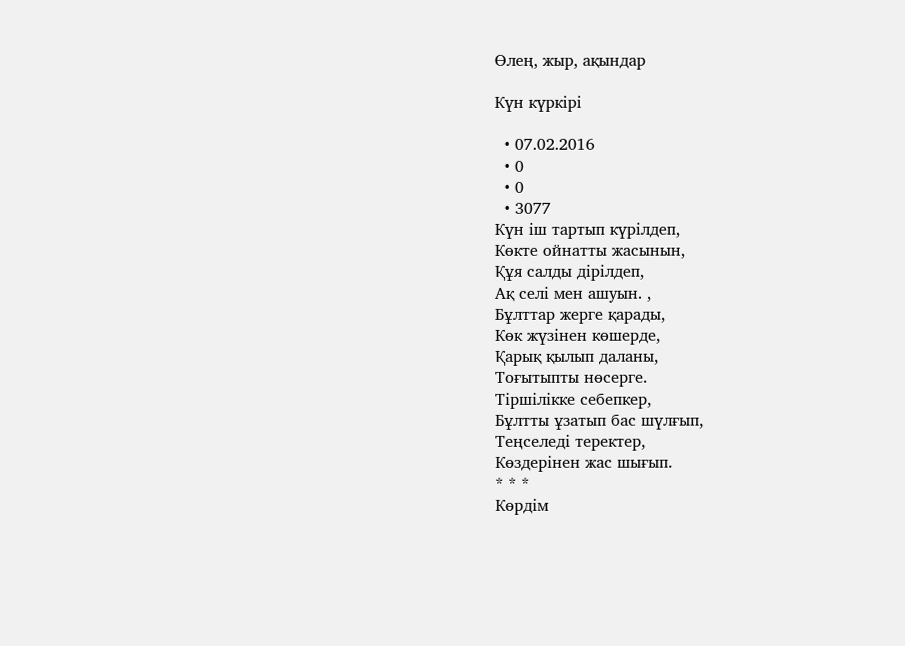Өлең, жыр, ақындар

Күн күркірі

  • 07.02.2016
  • 0
  • 0
  • 3077
Күн іш тартып күрілдеп,
Көкте ойнатты жасынын,
Құя салды дірілдеп,
Ақ селі мен ашуын. ,
Бұлттар жерге қарады,
Көк жүзінен көшерде,
Қарық қылып даланы,
Тоғытыпты нөсерге.
Тіршілікке себепкер,
Бұлтты ұзатып бас шүлғып,
Теңселеді теректер,
Көздерінен жас шығып.
* * *
Көрдім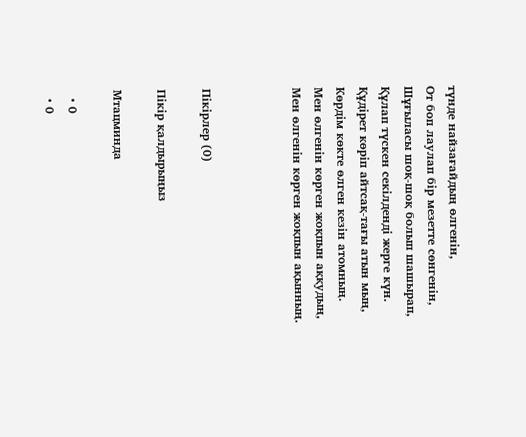түнде найзағайдың өлгенін,
От боп лаулап бір мезетте сөнгенін,
Шұғыласы шоқ-шоқ болып шашырап,
Құлап түскен секілденді жерге күн.
Құдірет көріп айтсақ-тағы атын мың,
Көрдім көкте өлген кезін атомның.
Мен өлгенін көрген жоқпын аққудың,
Мен өлгенін көрген жоқпын ақынның.



Пікірлер (0)

Пікір қалдырыңыз

Мтацминда

  • 0
  • 0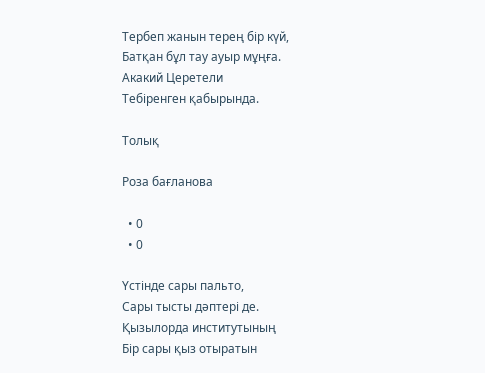Тербеп жанын терең бір күй,
Батқан бұл тау ауыр мұңға.
Акакий Церетели
Тебіренген қабырында.

Толық

Роза бағланова

  • 0
  • 0

Үстінде сары пальто,
Сары тысты дәптері де.
Қызылорда институтының
Бір сары қыз отыратын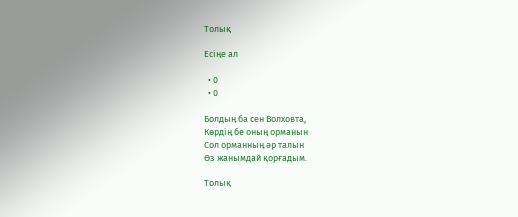Толық

Есіңе ал

  • 0
  • 0

Болдың ба сен Волховта,
Көрдің бе оның орманын
Сол орманның әр талын
Өз жанымдай қорғадым.

Толық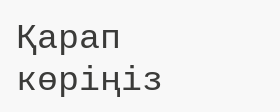Қарап көріңіз